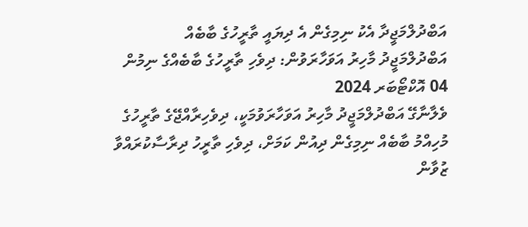އަބްދުލްމަޖީދާ އެކު ނިމިގެން އެ ދިޔައީ ތާރީހުގެ ބާބެއް
އަބްދުލްމަޖީދު މާހިރު އަވަހާރަވުން: ދިވެހި ތާރީހުގެ ބާބެއްގެ ނިމުން
04 އޮކްޓޯބަރ 2024
ވެލާނާގޭ އަބްދުލްމަޖީދު މާހިރު އަވަހާރަވުމަކީ، ދިވެހިރާއްޖޭގެ ތާރީހުގެ މުހިއްމު ބާބެއް ނިމިގެން ދިއުން ކަމަށް، ދިވެހި ތާރީހު ދިރާސާކުރައްވާ ޒުވާން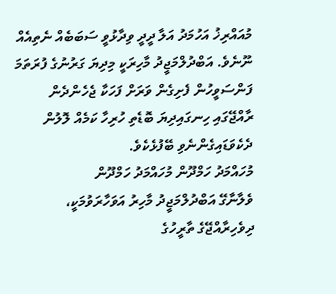މުއައްރިޚު އަހުމަދު އަލާ ދީދީ ވިދާޅުވީ ސަބަބެއް ނެތިއެއް ނޫނެވެ. އަބްދުލްމަޖީދު މާހިރަކީ މިދިޔަ ގަރުނުގެ ފުރަތަމަ ފަންސަވީހުން ފެށިގެން ވަރަށް ފަހަކާ ޖެހެންދެން ރާއްޖޭގައި ހިނގައިދިޔަ ބޮޑެތި ހުރިހާ ކަމެއް ލޮލުން ދެކެވަޑައިގެންނެވި ބޭފުޅެކެވެ.
މުހައްމަދު ހަމްދޫން މުހައްމަދު ހަމްދޫން
ވެލާނާގޭ އަބްދުލްމަޖީދު މާހިރު އަވަހާރަވުމަކީ، ދިވެހިރާއްޖޭގެ ތާރީހުގެ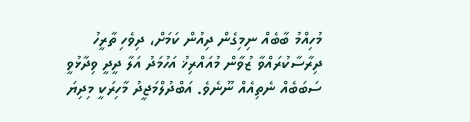މުހިއްމު ބާބެއް ނިމިގެން ދިއުން ކަމަށް، ދިވެހި ތާރީހު ދިރާސާކުރައްވާ ޒުވާން މުއައްރިޚު އަހުމަދު އަލާ ދީދީ ވިދާޅުވީ ސަބަބެއް ނެތިއެއް ނޫނެވެ. އަބްދުލްމަޖީދު މާހިރަކީ މިދިޔަ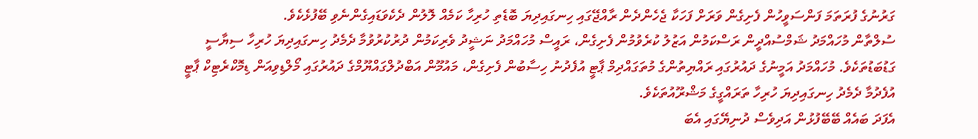ގަރުނުގެ ފުރަތަމަ ފަންސަވީހުން ފެށިގެން ވަރަށް ފަހަކާ ޖެހެންދެން ރާއްޖޭގައި ހިނގައިދިޔަ ބޮޑެތި ހުރިހާ ކަމެއް ލޮލުން ދެކެވަޑައިގެންނެވި ބޭފުޅެކެވެ.
ސުލްތާން މުހައްމަދު ޝަމްސުއްދީން ރަސްކަމުން އަޒުލު ކުރެވުމުން ފެށިގެން، ރައީސް މުހައްމަދު ނަޝީދު ވެރިކަމުން ދުރުކުރުވުމާ ދެމެދު ހިނގައިދިޔަ ހުރިހާ ސިޔާސީ ގަޑުބަޑުތަކެވެ. މުހައްމަދު އަމީނުގެ ދައުރުގައި ރައްޔިތުންގެ މުތަގައްދިމް ޕާޓީ އުފެދުނު ހިސާބުން ފެށިގެން، މައުމޫން އަބްދުލްގައްޔޫމްގެ ދައުރުގައި މޯލްޑިވިއަން ޑިމޮކްރެޓިކް ޕާޓީ އުފެދުމާ ދެމެދު ހިނގައިދިޔަ ހުރިހާ ތަރައްގީގެ މަޝްރޫއުތަކެވެ.
އެފަދަ ބައެއް ބޭބޭފުޅުން އަދިވެސް ދުނިޔޭގައި އެބަ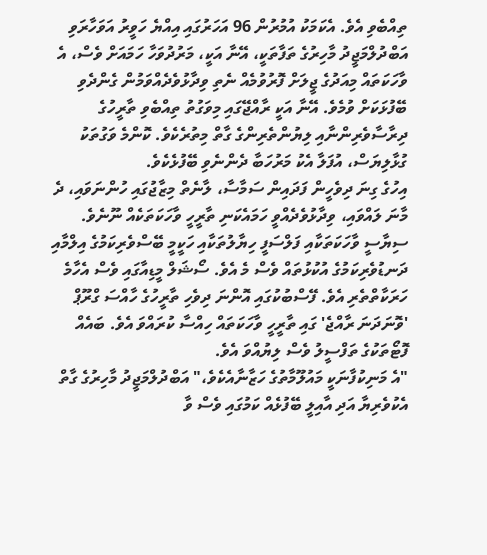ތިއްބެވި އެވެ. އެކަމަކު އުމުރުން 96 އަހަރުގައި އިއްޔެ ހަވީރު އަވަހާރަވި އަބްދުލްމަޖީދު މާހިރުގެ ތަފާތަކީ، އޭނާ އަކީ، މަރުދުވަހާ ހަމައަށް ވެސް، އެ ވާހަކަތައް މިއަދުގެ ޖީލަށް ފޮރުވުމެއް ނެތި ވިދާޅުވެދެއްވަމުން ގެންދެވި ބޭފުޅަކަށް ވުމެވެ. އޭނާ އަކީ ރާއްޖޭގައި މިވަގުތު ތިއްބެވި ތާރީހުގެ ދިރާސާވެރިންނާއި ލިޔުންތެރިންގެ ގާތް މިތުރެކެވެ. ކޮންމެ ވަގުތަކު ގުޅާލިޔަސް، އުފަލާ އެކު މަރުހަބާ ދެންނެވި ބޭފުޅެކެވެ.
އިހުގެ ގިނަ ދިވެހީން ފަދައިން ސަމާސާ، ލާނެތް މިޒާޖުގައި ހުންނަވައި، ދެ މާނަ ލައްވައި، ވިދާޅުވެދެއްވީ ހަމައެކަނި ތާރީހީ ވާހަކަތަކެއް ނޫނެވެ. ސިޔާސީ ވާހަކަތަކާއި ފަލްސަފީ ހިޔާލުތަކާއި ހަކީމީ ބޭސްވެރިކަމުގެ އިލްމާއި ދަނޑުވެރިކަމުގެ އުކުޅުތައް ވެސް މެ އެވެ. ސޯޝަލް މީޑިއާގައި ވެސް އެހާމެ ހަރަކާތްތެރި އެވެ. ފޭސްބުކުގައި އޮންނަ ދިވެހި ތާރީހުގެ ހާއްސަ ގްރޫޕް 'ވޮނަދަނަ ރާއްޖެ' ގައި ތާރީހީ ވާހަކަތައް ހިއްސާ ކުރައްވަ އެވެ. ބައެއް ފޮޓޯތަކުގެ ތަފްސީލު ވެސް ލިޔުއްވަ އެވެ.
"އެ މަނިކުފާނަކީ މައުލޫމާތުގެ ހަޒާނާއެކެވެ،" އަބްދުލްމަޖީދު މާހިރުގެ ގާތް އެކުވެރިޔާ އަދި އާއިލީ ބޭފުޅެއް ކަމުގައި ވެސް ވާ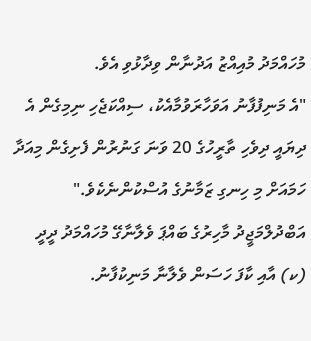މުހައްމަދު މުއިއްޒު އަދުނާން ވިދާޅުވި އެވެ.
"އެ މަނިފުފާނު އަވަހާރަވުމާއެކު، ސިއްކަޖެހި ނިމިގެން އެ ދިޔައީ ދިވެހި ތާރީހުގެ 20 ވަނަ ގަނުރުން ފެށިގެން މިއަދާ ހަމައަށް މި ހިނގި ޒަމާނުގެ އުސްކުންނެކެވެ."
އަބްދުލްމަޖީދު މާހިރުގެ ބައްޕަ ވެލާނާގޭ މުހައްމަދު ދީދީ (ކ) އާއި ކާފަ ހަސަން ވެލާނާ މަނިކުފާނު.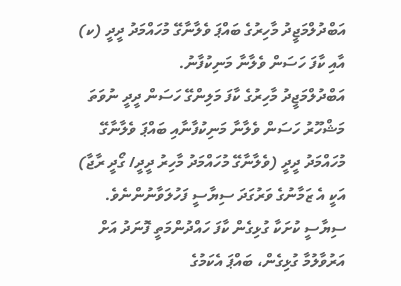އަބްދުލްމަޖީދު މާހިރުގެ ބައްޕަ ވެލާނާގޭ މުހައްމަދު ދީދީ (ކ) އާއި ކާފަ ހަސަން ވެލާނާ މަނިކުފާނު.
އަބްދުލްމަޖީދު މާހިރުގެ ކާފަ މަލިންގޭ ހަސަން ދީދީ ނުވަތަ މަޝްހޫރު ހަސަން ވެލާނާ މަނިކުފާނާއި ބައްޕަ ވެލާނާގޭ މުހައްމަދު ދީދީ (ވެލާނާގޭ މުހައްމަދު މާހިރު ދީދީ/ ގޯދީ ރާޖާ) އަކީ އެ ޒަމާނުގެ ވަރުގަދަ ސިޔާސީ ފަހުލަވާނުންނެވެ. ސިޔާސީ ކުށަކާ ގުޅިގެން ކާފަ ހައްދުންމަތީ ފޮނަދު އަށް އަރުވާލުމާ ގުޅިގެން، ބައްޕަ އެކަމުގެ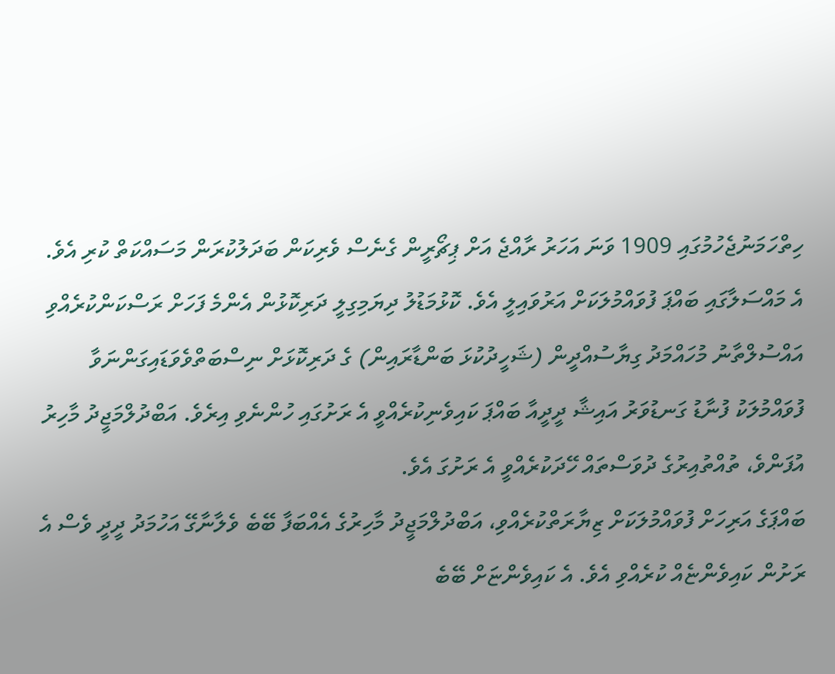ހިތްހަމަނުޖެހުމުގައި 1909 ވަނަ އަހަރު ރާއްޖެ އަށް ޕިޗޯރީން ގެނެސް ވެރިކަން ބަދަލުކުރަން މަސައްކަތް ކުރި އެވެ. އެ މައްސަލާގައި ބައްޕަ ފުވައްމުލަކަށް އަރުވައިލީ އެވެ. ކޮޅުމަޑުލު ދިޔަމިގިލީ ދަރިކޮޅުން އެންމެ ފަހަށް ރަސްކަންކުރެއްވި އައްސުލްތާނު މުހައްމަދު ގިޔާސުއްދީން (ޝަހީދުކުޅަ ބަންޑާރައިން) ގެ ދަރިކޮޅަށް ނިސްބަތްވެވަޑައިގަންނަވާ ފުވައްމުލަކު ފުނާޑު ގަނޑުވަރު އައިޝާ ދީދީއާ ބައްޕަ ކައިވެނިކުރެއްވީ އެ ރަށުގައި ހުންނެވި އިރެވެ. އަބްދުލްމަޖީދު މާހިރު އުފަންވެ، ތުއްތުއިރުގެ ދުވަސްތައް ހޭދަކުރެއްވީ އެ ރަށުގަ އެވެ.
ބައްޕަގެ އަރިހަށް ފުވައްމުލަކަށް ޒިޔާރަތްކުރެއްވި، އަބްދުލްމަޖީދު މާހިރުގެ އެއްބަފާ ބޭބެ ވެލާނާގޭ އަހުމަދު ދީދީ ވެސް އެ ރަށުން ކައިވެންޏެއް ކުރެއްވި އެވެ. އެ ކައިވެންޏަށް ބޭބެ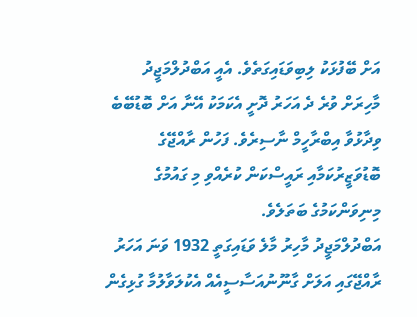އަށް ބޭފުޅަކު ލިބިވަޑައިގަތެވެ. އެއީ އަބްދުލްމަޖީދު މާހިރަށް ވުރެ ދެ އަހަރު ދޮށީ އެކަމަކު އޭނާ އަށް ބޮޑުބޭބެ ވިދާޅުވާ އިބްރާހީމް ނާސިރެވެ. ފަހުން ރާއްޖޭގެ ބޮޑުވަޒީރުކަމާއި ރައީސްކަން ކުރެއްވި މި ގައުމުގެ މިނިވަންކަމުގެ ބަތަލެވެ.
އަބްދުލްމަޖީދު މާހިރު މާލެ ވަޑައިގަތީ 1932 ވަނަ އަހަރު ރާއްޖޭގައި އަލަށް ގާނޫނުއަސާސީއެއް އެކުލަވާލުމާ ގުޅިގެން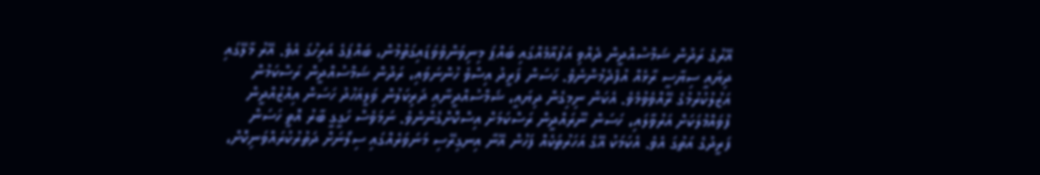އޭރުގެ ރަދުން ޝަމްސުއްދީން ދެއްވި އަފުއާމެއްގައި ބައްޕަ މިނިވަންވެވަޑައިގަތުމުން، ބައްޕަގެ އަރިހުގަ އެވެ. އޭރު މާލޭގައި ދިޔައީ ސިޔާސީ ރާޅެއް އުފެދެމުންނެވެ. ހަސަން ފަރީދު އިސްވެ ހުންނަވައި، ރަދުން ޝަމްސުއްދީން ރަސްކަމުން އަޒުލުކުރުމުގެ ރޭއްވެވުމެވެ. އެކަން ނިމިގެން ދިޔައީ، ޝަމްސުއްދީނާއި ދަރިކަލުން ވަލީއަހުދު ހަސަން އިއްޒުއްދީން ފުވައްމުލަކަށް އަރުވާލައި، ހަސަން ނޫރައްދީން ރަސްކަމަށް އިސްކޮށްގެންނެވެ. ނަމަވެސް ހަގީގީ ބާރު އޮތީ ހަސަން ފަރީދުގެ އަތުގަ އެވެ. އެކަމަކު އޭގެ އަހަރުތަކެއް ފަހުން އޭނާ އިނގިރޭސި މަނަވަރެއްގައި ސިލޯނަށް ދަތުރުކުރައްވަނިކޮށް،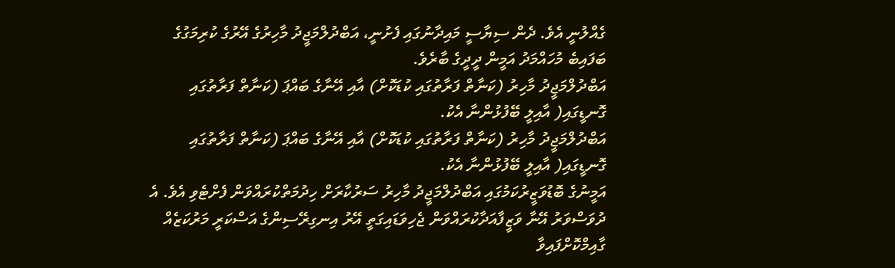ގެއްލުނީ އެވެ. ދެން ސިޔާސީ މައިދާނުގައި ފެށުނީ، އަބްދުލްމަޖީދު މާހިރުގެ އޭރުގެ ކުރިމަގުގެ ބަފައިބެ މުހައްމަދު އަމީން ދީދީގެ ބާރެވެ.
އަބްދުލްމަޖީދު މާހިރު (ކަނާތް ފަރާތުގައި ކުޑަކޮށް) އާއި އޭނާގެ ބައްޕަ (ކަނާތް ފަރާތުގައި ގޮނޑީގައި( އާއިލީ ބޭފުޅުންނާ އެކު.
އަބްދުލްމަޖީދު މާހިރު (ކަނާތް ފަރާތުގައި ކުޑަކޮށް) އާއި އޭނާގެ ބައްޕަ (ކަނާތް ފަރާތުގައި ގޮނޑީގައި( އާއިލީ ބޭފުޅުންނާ އެކު.
އަމީނުގެ ބޮޑުވަޒީރުކަމުގައި އަބްދުލްމަޖީދު މާހިރު ސަރުކާރަށް ހިދުމަތްކުރައްވަން ފެށްޓެވި އެވެ. އެ ދުވަސްވަރު އޭނާ ވަޒީފާއަދާކުރައްވަން ޖެހިވަޑައިގަތީ އޭރު އިނގިރޭސިންގެ އަސްކަރީ މަރުކަޒެއް ގާއިމްކޮށްފައިވާ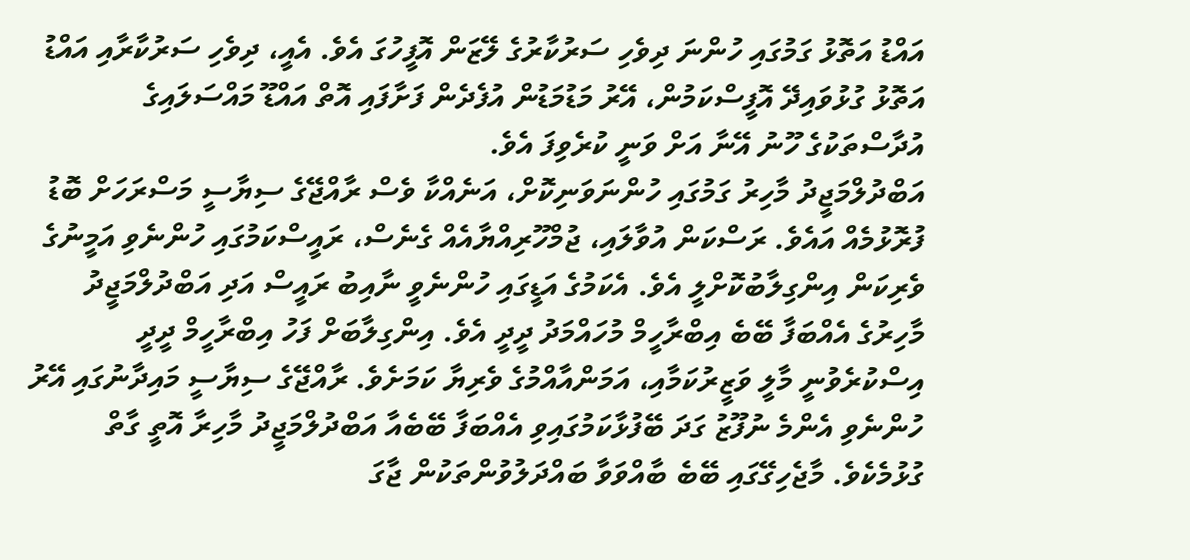އައްޑު އަތޮޅު ގަމުގައި ހުންނަ ދިވެހި ސަރުކާރުގެ ލޭޒަން އޮފީހުގަ އެވެ. އެއީ، ދިވެހި ސަރުކާރާއި އައްޑު އަތޮޅު ގުޅުވައިދޭ އޮފީސްކަމުން، އޭރު މަޑުމަޑުން އުފެދެން ފަށާފައި އޮތް އައްޑޫ މައްސަލައިގެ އުދާސްތަކުގެ ހޫނު އޭނާ އަށް ވަނީ ކުރެވިފަ އެވެ.
އަބްދުލްމަޖީދު މާހިރު ގަމުގައި ހުންނަވަނިކޮށް، އަނެއްކާ ވެސް ރާއްޖޭގެ ސިޔާސީ މަސްރަހަށް ބޮޑު ފުރޮޅުމެއް އައެވެ. ރަސްކަން އުވާލައި، ޖުމްހޫރިއްޔާއެއް ގެނެސް، ރައީސްކަމުގައި ހުންނެވި އަމީނުގެ ވެރިކަން އިންގިލާބުކޮށްލީ އެވެ. އެކަމުގެ އަޑީގައި ހުންނެވީ ނާއިބު ރައީސް އަދި އަބްދުލްމަޖީދު މާހިރުގެ އެއްބަފާ ބޭބެ އިބްރާހީމް މުހައްމަދު ދީދީ އެވެ. އިންގިލާބަށް ފަހު އިބްރާހީމް ދީދީ އިސްކުރެވުނީ މާލީ ވަޒީރުކަމާއި، އަމަންއާއްމުގެ ވެރިޔާ ކަމަށެވެ. ރާއްޖޭގެ ސިޔާސީ މައިދާނުގައި އޭރު ހުންނެވި އެންމެ ނުފޫޒު ގަދަ ބޭފުޅާކަމުގައިވި އެއްބަފާ ބޭބެއާ އަބްދުލްމަޖީދު މާހިރާ އޮތީ ގާތް ގުޅުމެކެވެ. މާޖެހިގޭގައި ބޭބެ ބާއްވަވާ ބައްދަލުވުންތަކުން ޖާގަ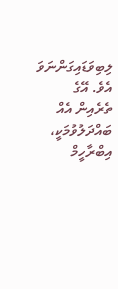ލިބިވަޑައިގަންނަވަ އެވެ. އޭގެ ތެރެއިން އެއް ބައްދަލުވުމަކީ، އިބްރާހީމް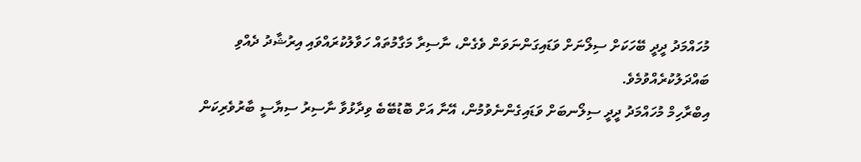މުހައްމަދު ދީދީ ބޭހަކަށް ސިލޯނަށް ވަޑައިގަންނަވަން ވެގެން، ނާސިރާ މަގާމުތައް ހަވާލުކުރައްވައި އިރުޝާދު ދެއްވި ބައްދަލުކުރެއްވުމެވެ.
އިބްރާހިމް މުހައްމަދު ދީދީ ސިލޯނބަށް ވަޑައިގެންނެވުމުން، އޭނާ އަށް ބޮޑުބޭބެ ވިދާޅުވާ ނާސިރު ސިޔާސީ ބާރުވެރިކަން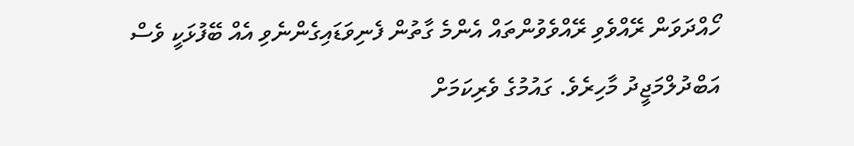ހޯއްދަވަން ރޭއްވެވި ރޭއްވެވުންތައް އެންމެ ގާތުން ފެނިވަޑައިގެންނެވި އެއް ބޭފުޅަކީ ވެސް އަބްދުލްމަޖީދު މާހިރެވެ. ގައުމުގެ ވެރިކަމަށް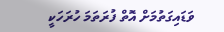ވަޑައިގަތުމަށް އޮތް ފުރަތަމަ ހުރަހަކީ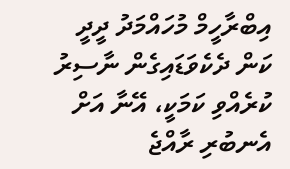އިބްރާހީމް މުހައްމަދު ދީދީ ކަން ދެކެވަޑައިގެން ނާސިރު ކުރެއްވި ކަމަކީ، އޭނާ އަށް އެނބުރި ރާއްޖެ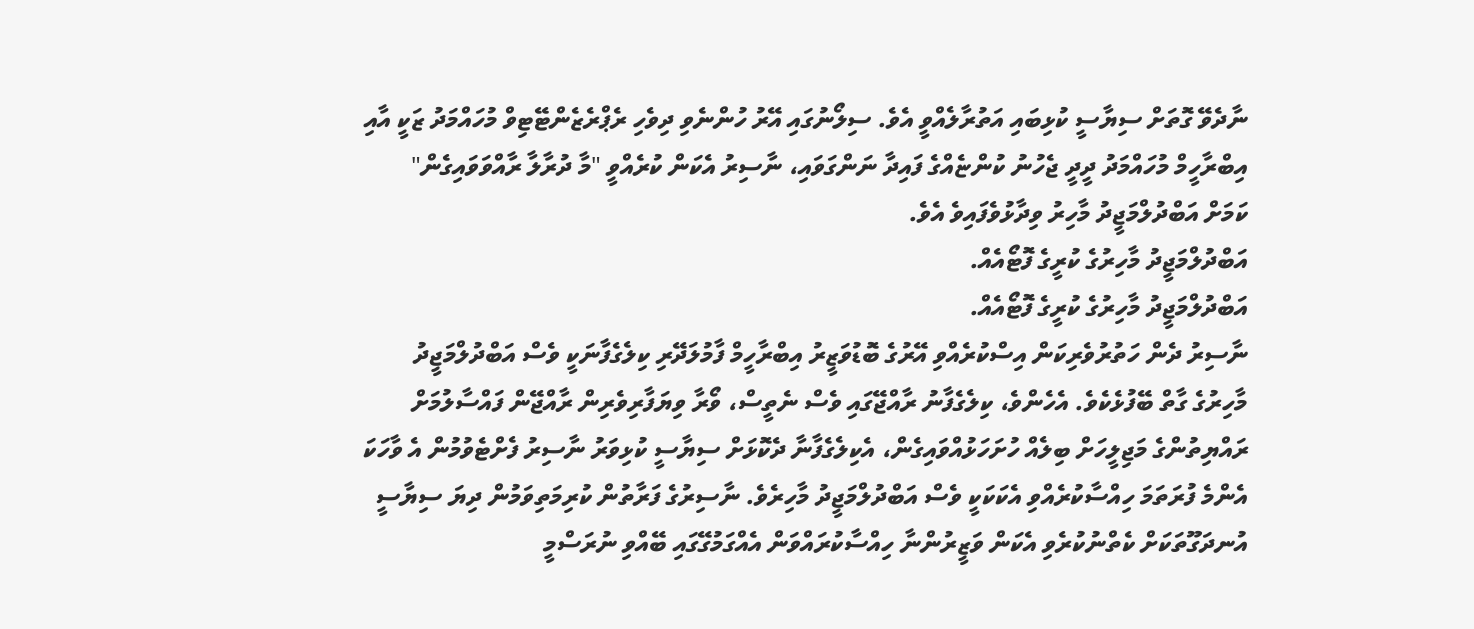ނާދެވޭ ގޮތަށް ސިޔާސީ ކުޅިބައި އަތުރާލެއްވީ އެވެ. ސިލޯނުގައި އޭރު ހުންނެވި ދިވެހި ރެޕްރެޒެންޓޭޓިވް މުހައްމަދު ޒަކީ އާއި އިބްރާހީމް މުހައްމަދު ދީދީ ޖެހުނު ކުންޏެއްގެ ފައިދާ ނަންގަވައި، ނާސިރު އެކަން ކުރެއްވީ "މާ ދުރާލާ ރާއްވަވައިގެން" ކަމަށް އަބްދުލްމަޖީދު މާހިރު ވިދާޅުވެފައިވެ އެވެ.
އަބްދުލްމަޖީދު މާހިރުގެ ކުރީގެ ފޮޓޯއެއް.
އަބްދުލްމަޖީދު މާހިރުގެ ކުރީގެ ފޮޓޯއެއް.
ނާސިރު ދެން ހަތުރުވެރިކަން އިސްކުރެއްވި އޭރުގެ ބޮޑުވަޒީރު އިބްރާހީމް ފާމުލަދޭރި ކިލެގެފާނަކީ ވެސް އަބްދުލްމަޖީދު މާހިރުގެ ގާތް ބޭފުޅެކެވެ. އެހެންވެ، ކިލެގެފާނު ރާއްޖޭގައި ވެސް ނެތީސް، ވޯރާ ވިޔަފާރިވެރިން ރާއްޖޭން ފައްސާލުމަށް ރައްޔިތުންގެ މަޖިލީހަށް ބިލެއް ހުށަހަޅުއްވައިގެން، އެކިލެގެފާނާ ދެކޮޅަށް ސިޔާސީ ކުޅިވަރު ނާސިރު ފެށްޓެވުމުން އެ ވާހަކަ އެންމެ ފުރަތަމަ ހިއްސާކުރެއްވި އެކަކަކީ ވެސް އަބްދުލްމަޖީދު މާހިރެވެ. ނާސިރުގެ ފަރާތުން ކުރިމަތިވަމުން ދިޔަ ސިޔާސީ އުނދަގޫތަކަށް ކެތްނުކުރެވި އެކަން ވަޒީރުންނާ ހިއްސާކުރައްވަން އެއްގަމުގޭގައި ބޭއްވި ނުރަސްމީ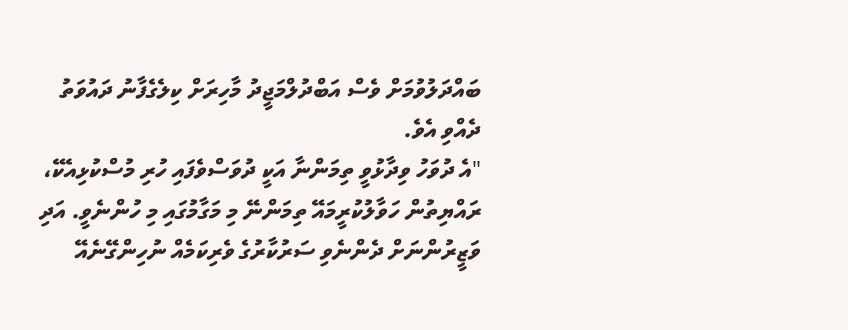ބައްދަލުވުމަށް ވެސް އަބްދުލްމަޖީދު މާހިރަށް ކިލެގެފާނު ދައުވަތު ދެއްވި އެވެ.
"އެ ދުވަހު ވިދާޅުވީ ތިމަންނާ އަކީ ދުވަސްވެފައި ހުރި މުސްކުޅިއެކޭ، ރައްޔިތުން ހަވާލުކުރީމައޭ ތިމަންނޭ މި މަގާމުގައި މި ހުންނެވީ. އަދި ވަޒީރުންނަށް ދެންނެވި ސަރުކާރުގެ ވެރިކަމެއް ނުހިންގޭނެއޭ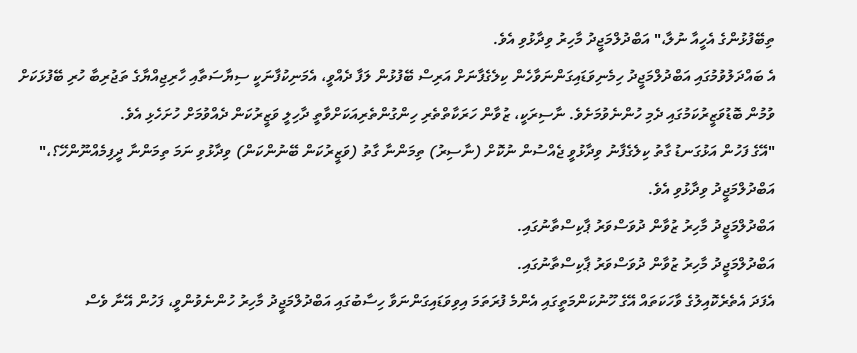ތިބޭފުޅުންގެ އެހީއާ ނުލާ،" އަބްދުލްމަޖީދު މާހިރު ވިދާޅުވި އެވެ.
އެ ބައްދަލުވުމުގައި އަބްދުލްމަޖީދު ހިމެނިވަޑައިގަންނަވާހެން ކިލެގެފާނަށް އަރިސް ބޭފުޅުން ލަފާ ދެއްވީ، އެމަނިކުފާނަކީ ސިޔާސަތާއި ހާރިޖިއްޔާގެ ތަޖުރިބާ ހުރި ބޭފުޅަކަށް ވުމުން ބޮޑުވަޒީރުކަމުގައި ދެމި ހުންނެވުމަށެވެ. ނާސިރަކީ، ޒުވާން ހަރަކާތްތެރި ހިންގުންތެރިއަކަށްވާތީ ދާހިލީ ވަޒީރުކަން ދެއްވުމަށް ހުށަހެޅި އެވެ.
"އޭގެ ފަހުން އަޅުގަނޑު ގާތު ކިލެގެފާނު ވިދާޅުވީ ޖެއްސުން ނުކޮށް (ނާސިރު) ތިމަންނާ ގާތު (ވަޒީރުކަން ބޭނުންކަން) ވިދާޅުވި ނަމަ ތިމަންނާ ދީފިމެއްނޫންހޭ؟،" އަބްދުލްމަޖީދު ވިދާޅުވި އެވެ.
އަބްދުލްމަޖީދު މާހިރު ޒުވާން ދުވަސްވަރު ޕާކިސްތާނުގައި.
އަބްދުލްމަޖީދު މާހިރު ޒުވާން ދުވަސްވަރު ޕާކިސްތާނުގައި.
އެފަދަ އެތެރެކޮއިލުގެ ވާހަކަތައް އޭގެ ހޫނުކަންމަތީގައި އެންމެ ފުރަތަމަ އިވިވަޑައިގަންނަވާ ހިސާބުގައި އަބްދުލްމަޖީދު މާހިރު ހުންނެވުންވީ، ފަހުން އޭނާ ވެސް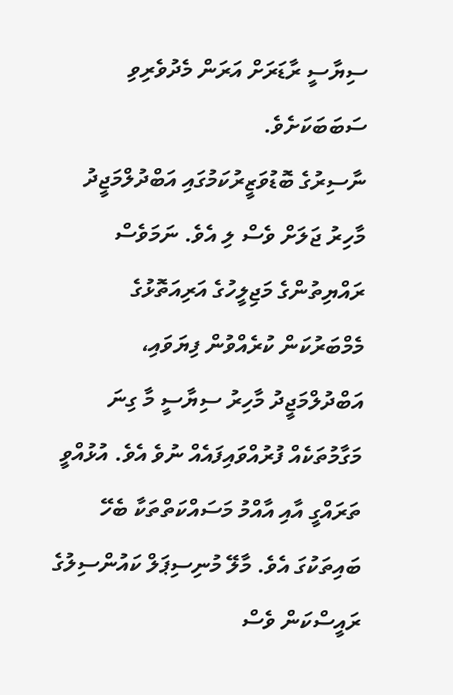ސިޔާސީ ރާޑަރަށް އަރަން މެދުވެރިވި ސަބަބަކަށެވެ.
ނާސިރުގެ ބޮޑުވަޒީރުކަމުގައި އަބްދުލްމަޖީދު މާހިރު ޖަލަށް ވެސް ލި އެވެ. ނަމަވެސް ރައްޔިތުންގެ މަޖިލީހުގެ އަރިއަތޮޅުގެ މެމްބަރުކަން ކުރެއްވުން ފިޔަވައި، އަބްދުލްމަޖީދު މާހިރު ސިޔާސީ މާ ގިނަ މަގާމުތަކެއް ފުރުއްވައިފައެއް ނުވެ އެވެ. އުޅުއްވީ ތަރައްގީ އާއި އާއްމު މަސައްކަތްތަކާ ބެހޭ ބައިތަކުގަ އެވެ. މާލޭ މުނިސިޕަލް ކައުންސިލުގެ ރައީސްކަން ވެސް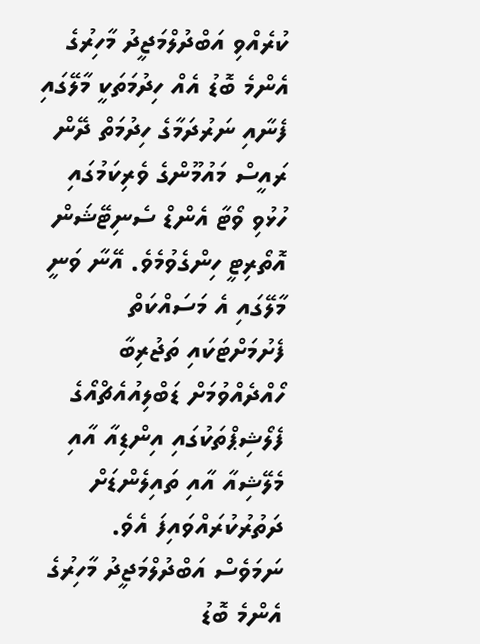ކުރެއްވި އަބްދުލްމަޖީދު މާހިރުގެ އެންމެ ބޮޑު އެއް ހިދުމަތަކީ މާލޭގައި ފެނާއި ނަރުދަމާގެ ހިދުމަތް ދޭން ރައީސް މައުމޫންގެ ވެރިކަމުގައި ހުޅުވި ވޯޓާ އެންޑް ސެނިޓޭޝަން އޮތޯރިޓީ ހިންގެވުމެވެ. އޭނާ ވަނީ މާލޭގައި އެ މަސައްކަތް ފެށުމަށްޓަކައި ތަޖުރިބާ ހޯއްދެއްވުމަށް ޑަބްލިއުއެޗްއޯގެ ފެލޯޝިޕްތަކުގައި އިންޑިއާ އާއި މެލޭޝިއާ އާއި ތައިލެންޑަށް ދަތުރުކުރައްވައިފަ އެވެ.
ނަމަވެސް އަބްދުލްމަޖީދު މާހިރުގެ އެންމެ ބޮޑު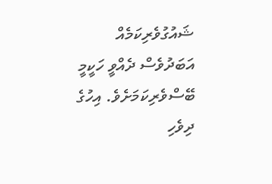ޝައުގުވެރިކަމެއް އަބަދުވެސް ދެއްވީ ހަކީމީ ބޭސްވެރިކަމަށެވެ. އިހުގެ ދިވެހި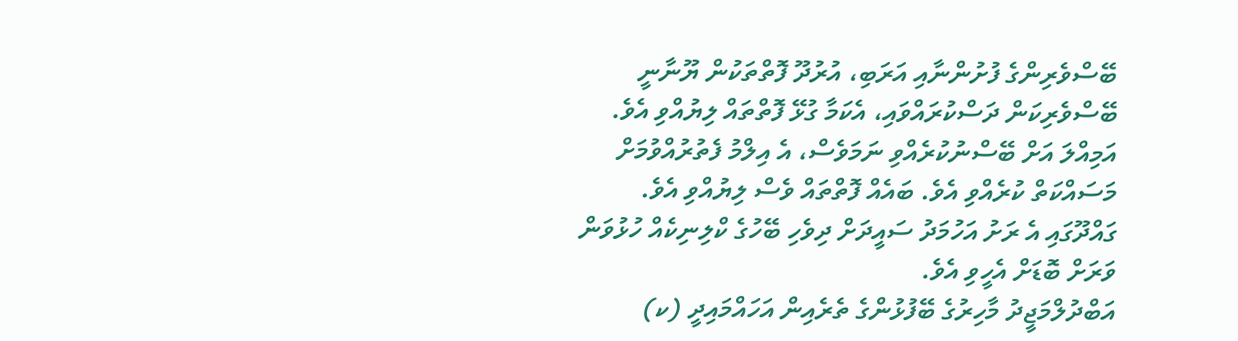ބޭސްވެރިންގެ ފުށުންނާއި އަރަބި، އުރުދޫ ފޮތްތަކުން ޔޫނާނީ ބޭސްވެރިކަން ދަސްކުރައްވައި، އެކަމާ ގުޅޭ ފޮތްތައް ލިޔުއްވި އެވެ. އަމިއްލަ އަށް ބޭސްނުކުރެއްވި ނަމަވެސް، އެ އިލްމު ފެތުރުއްވުމަށް މަސައްކަތް ކުރެއްވި އެވެ. ބައެއް ފޮތްތައް ވެސް ލިޔުއްވި އެވެ. ގައްދޫގައި އެ ރަށު އަހުމަދު ސައީދަށް ދިވެހި ބޭހުގެ ކްލިނިކެއް ހުޅުވަން ވަރަށް ބޮޑަށް އެހީވި އެވެ.
އަބްދުލްމަޖީދު މާހިރުގެ ބޭފުޅުންގެ ތެރެއިން އަހައްމައިދީ (ކ)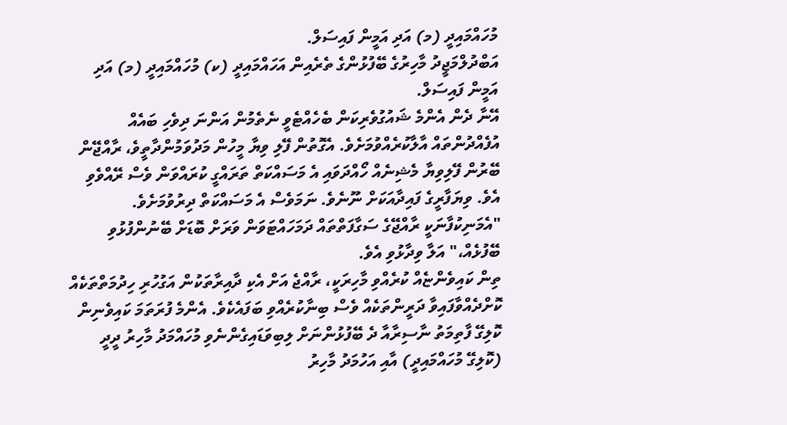މުހައްމައިދީ (މ) އަދި އަމީން ފައިސަލް.
އަބްދުލްމަޖީދު މާހިރުގެ ބޭފުޅުންގެ ތެރެއިން އަހައްމައިދީ (ކ) މުހައްމައިދީ (މ) އަދި އަމީން ފައިސަލް.
އޭނާ ދެން އެންމެ ޝައުގުވެރިކަން ބެހެއްޓެވީ ނެތެމުން އަންނަ ދިވެހި ބައެއް އުފެއްދުންތައް އާލާކުރެއްވުމަށެވެ. އެގޮތުން ފޭލި ވިޔާ މީހުން މަދުވަމުންދާތީވެ، ރާއްޖޭން ބޭރުން ފޭލިވިޔާ މެޝިނެއް ހޯއްދަވައި އެ މަސައްކަތް ތަރައްގީ ކުރައްވަން ވެސް ރޭއްވެވި އެވެ. ވިޔަފާރީގެ ފައިދާއަކަށް ނޫނެވެ. ނަމަވެސް އެ މަސައްކަތް ދިރުވުމަށެވެ.
"އެމަނިކުފާނަކީ ރާއްޖޭގެ ސަގާފަތްތައް ދަމަހައްޓަވަން ވަރަށް ބޮޑަށް ބޭނުންފުޅުވި ބޭފުޅެއް،" އަލާ ވިދާޅުވި އެވެ.
ތިން ކައިވެންޏެއް ކުރެއްވި މާހިރަކީ، ރާއްޖެ އަށް އެކި ދާއިރާތަކުން އަގުހުރި ހިދުމަތްތަކެއް ކޮށްދެއްވާފައިވާ ދަރީންތަކެއް ވެސް ބިނާކުރެއްވި ބަފައެކެވެ. އެންމެ ފުރަތަމަ ކައިވެނިން ކޮލިގޭ ފާތިމަތު ނާސިރާއާ ދެ ބޭފުޅުންނަށް ލިބިވަޑައިގެންނެވި މުހައްމަދު މާހިރު ދީދީ (ކޮލިގޭ މުހައްމައިދީ) އާއި އަހުމަދު މާހިރު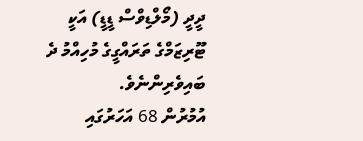ދީދީ (މޯލްޑިވްސް ޑީޑީ) އަކީ ޓޫރިޒަމްގެ ތަރައްގީގެ މުހިއްމު ދެ ބައިވެރިންނެވެ.
އުމުރުން 68 އަހަރުގައި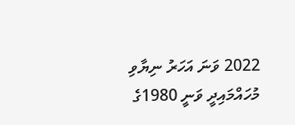2022 ވަނަ އަހަރު ނިޔާވި މުހައްމައިދީ ވަނީ 1980ގެ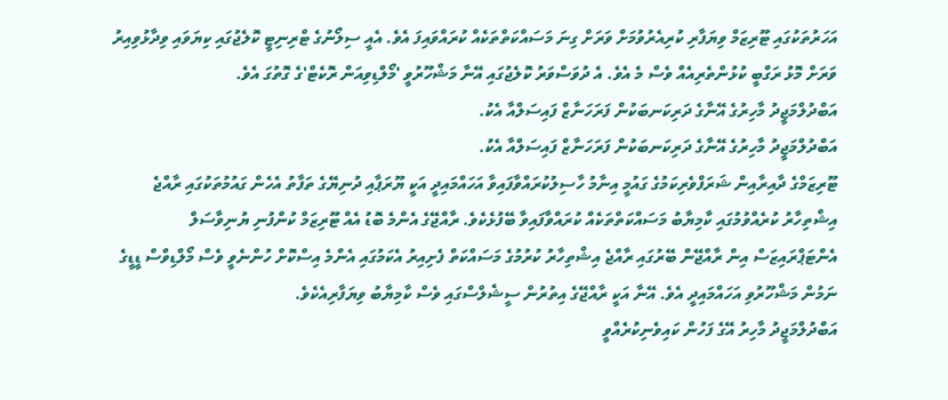އަހަރުތަކުގައި ޓޫރިޒަމް ވިޔަފާރި ކުރިއެރުވުމަށް ވަރަށް ގިނަ މަސައްކަތްތަކެއް ކުރައްވައިފަ އެވެ. އެއީ ސިލޯނުގެ ޓްރިނިޓީ ކޮލެޖުގައި ކިޔަވައި ވިދާޅުވިއިރު ވަރަށް މޮޅު ރަގްބީ ކުޅުންތެރިއެއް ވެސް މެ އެވެ. އެ ދުވަސްވަރު ކޮލެޖުގައި އޭނާ މަޝްހޫރުވީ 'މޯލްޑިވިއަން ރޮކެޓް'ގެ ގޮތުގަ އެވެ.
އަބްދުލްމަޖީދު މާހިރުގެ އޭނާގެ ދަރިކަނބަކުން ފަރަހަނާޒް ފައިސަލްއާ އެކު.
އަބްދުލްމަޖީދު މާހިރުގެ އޭނާގެ ދަރިކަނބަކުން ފަރަހަނާޒް ފައިސަލްއާ އެކު.
ޓޫރިޒަމްގެ ދާއިރާއިން ޝަރަފްވެރިކަމުގެ ގައުމީ އިނާމު ހާސިލުކުރައްވާފައިވާ އަހައްމައިދީ އަކީ ޔޫރަޕާއި ދުނިޔޭގެ ތަފާތު އެހެން ގައުމުތަކުގައި ރާއްޖެ އިޝްތިހާރު ކުރެއްވުމުގައި ކާމިޔާބު މަސައްކަތްތަކެއް ކުރައްވާފައިވާ ބޭފުޅެކެވެ. ރާއްޖޭގެ އެންމެ ބޮޑު އެއް ޓޫރިޒަމް ކުންފުނި ޔުނިވާސަލް އެންޓަޕްރައިޒަސް އިން ރާއްޖޭން ބޭރުގައި ރާއްޖެ އިޝްތިހާރު ކުރުމުގެ މަސައްކަތް ފެށިއިރު އެކަމުގައި އެންމެ އިސްކޮށް ހުންނެވީ ވެސް މޯލްޑިވްސް ޑީޑީގެ ނަމުން މަޝްހޫރުވި އަހައްމައިދީ އެވެ. އޭނާ އަކީ ރާއްޖޭގެ އިތުރުން ސީޝެލްސްގައި ވެސް ކާމިޔާބު ވިޔަފާރިއެކެވެ.
އަބްދުލްމަޖީދު މާހިރު އޭގެ ފަހުން ކައިވެނިކުރެއްވީ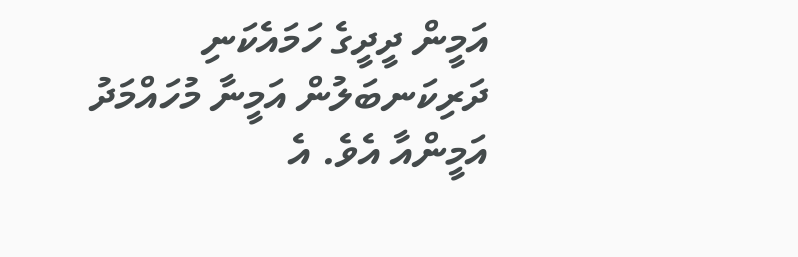އަމީން ދީދީގެ ހަމައެކަނި ދަރިކަނބަލުން އަމީނާ މުހައްމަދު އަމީންއާ އެވެ. އެ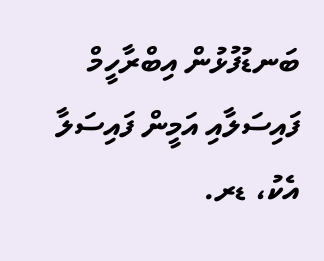ބަނޑުފުޅުން އިބްރާހީމް ފައިސަލާއި އަމީން ފައިސަލާ އެކު، ޑރ.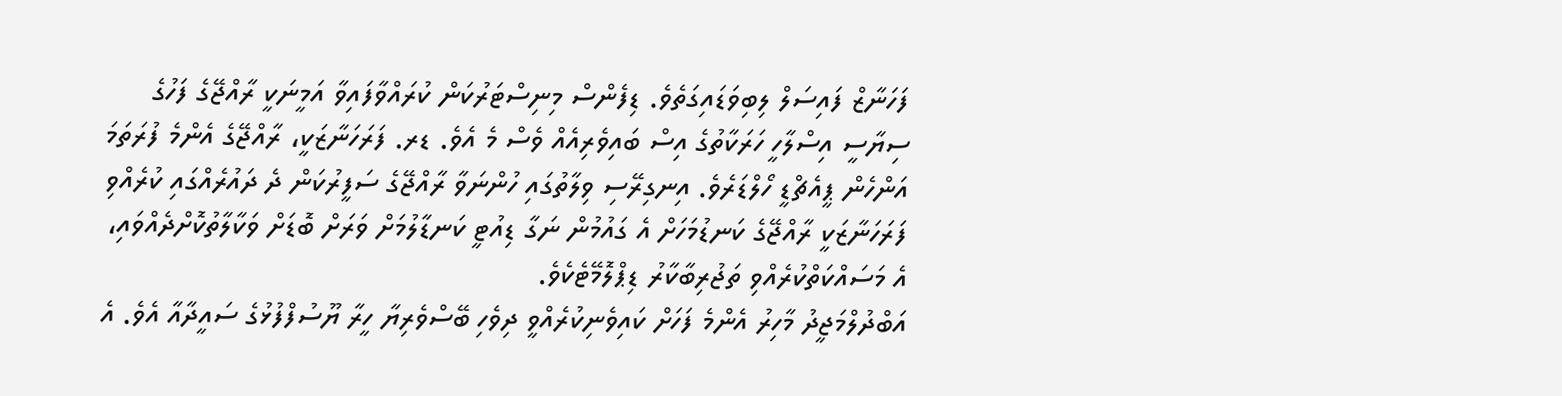ފަހަނާޒް ފައިސަލް ލިބިވަޑައިގަތެވެ. ޑިފެންސް މިނިސްޓަރުކަން ކުރައްވާފައިވާ އަމީނަކީ ރާއްޖޭގެ ފަހުގެ ސިޔާސީ އިސްލާހީ ހަރަކާތުގެ އިސް ބައިވެރިއެއް ވެސް މެ އެވެ. ޑރ. ފަރަހަނާޒަކީ، ރާއްޖޭގެ އެންމެ ފުރަތަމަ އަންހެން ޕީއެޗްޑީ ހޯލްޑަރެވެ. އިނގިރޭސި ވިލާތުގައި ހުންނަވާ ރާއްޖޭގެ ސަފީރުކަން ދެ ދައުރެއްގައި ކުރެއްވި ފަރަހަނާޒަކީ ރާއްޖޭގެ ކަނޑުމަހަށް އެ ގައުމުން ނަގާ ޑިއުޓީ ކަނޑާލުމަށް ވަރަށް ބޮޑަށް ވަކާލާތުކޮށްދެއްވައި، އެ މަސައްކަތްކުރެއްވި ތަޖުރިބާކާރު ޑިޕްލޮމޭޓެކެވެ.
އަބްދުލްމަޖީދު މާހިރު އެންމެ ފަހަށް ކައިވެނިކުރެއްވީ ދިވެހި ބޭސްވެރިޔާ ހީރާ ޔޫސުފްފުޅުގެ ސައީދާއާ އެވެ. އެ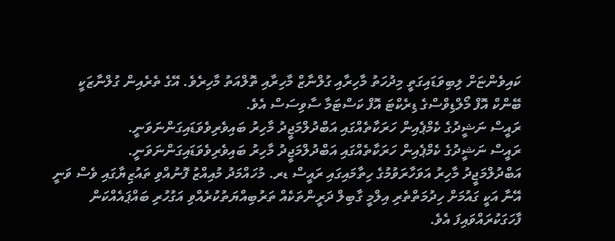ކައިވެންޏަށް ލިބިވަޑައިގަތީ މިދުހަތު މާހިރާއި ގުލްނާޒް މާހިރާއި ތޮލްއަތު މާހިރެވެ. އޭގެ ތެރެއިން ގުލްނާޒަކީ ބޭންކް އޮފް މޯލްޑިވްސްގެ ޑިރެކްޓަ އޮފް ކަސްޓަމާ ސާވިސަސް އެވެ.
ރައީސް ނަޝީދުގެ ކެމްޕެއިން ހަރަކާތެއްގައި އަބްދުލްމަޖީދު މާހިރު ބައިވެރިވެވަޑައިގަންނަވަނީ.
ރައީސް ނަޝީދުގެ ކެމްޕެއިން ހަރަކާތެއްގައި އަބްދުލްމަޖީދު މާހިރު ބައިވެރިވެވަޑައިގަންނަވަނީ.
އަބްދުލްމަޖީދު މާހިރު އަވަހާރަވުމުގެ ހިތާމައިގައި ރައީސް ޑރ. މުހައްމަދު މުއިއްޒު ފޮނުއްވި ތައުޒިޔާގައި ވެސް ވަނީ އޭނާ އަކީ ގައުމަށް ހިދުމަތްތެރި އިލްމީ ގާބިލް ދަރީންތަކެއް ތަރުބިއްޔަތުކުރެއްވި އަގުހުރި ބައްޕައެއްކަން ފާހަގަކުރައްވައިފަ އެވެ.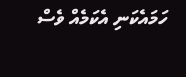ހަމައެކަނި އެކަމެއް ވެސް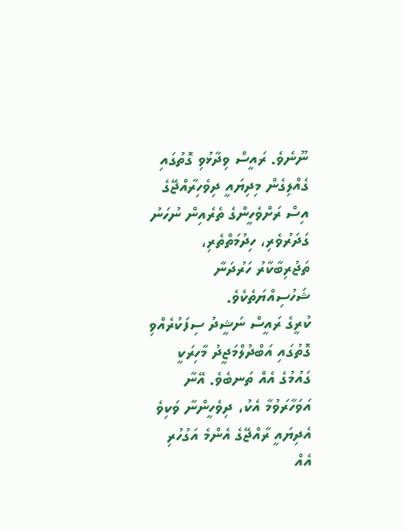ނޫނެވެ. ރައީސް ވިދާޅުވި ގޮތުގައި ގެއްލިގެން މިދިޔައީ ދިވެހިރާއްޖޭގެ އިސް ރަށްވެހީންގެ ތެރެއިން ނުހަނު ގަދަރުވެރި، ހިދުމަތްތެރި، ތަޖުރިބާކާރު ހަރުދަނާ ޝަހުސިއްޔަތެކެވެ.
ކުރީގެ ރައީސް ނަޝީދު ސިފަކުރެއްވި ގޮތުގައި އަބްދުލްމަޖީދު މާހިރަކީ ގައުމުގެ އެއް ތަނބެވެ. އޭނާ އަވަހާރަވުމާ އެކު، ދިވެހީންނާ ވަކިވެ އެދިޔައީ ރާއްޖޭގެ އެންމެ އަގުހުރި އެއް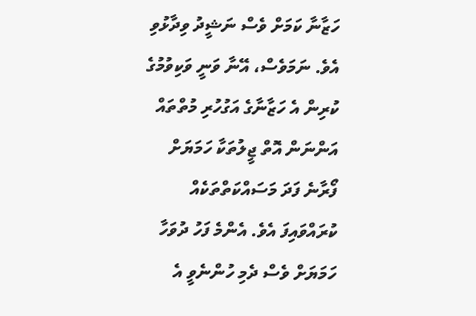ހަޒާނާ ކަމަށް ވެސް ނަޝީދު ވިދާޅުވި އެވެ. ނަމަވެސް، އޭނާ ވަނީ ވަކިވުމުގެ ކުރިން އެ ހަޒާނާގެ އަގުހުރި މުތްތައް އަންނަން އޮތް ޖީލުތަކާ ހަމަޔަށް ފޯރާނެ ފަދަ މަސައްކަތްތަކެއް ކުރައްވައިފަ އެވެ. އެންމެ ފަހު ދުވަހާ ހަމަޔަށް ވެސް ދެމި ހުންނެވީ އެ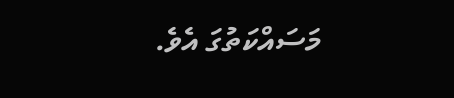މަސައްކަތުގަ އެވެ.